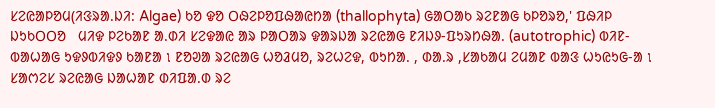ᱥᱮᱭᱟᱞᱚᱢ(ᱤᱝᱨᱟ.ᱡᱤ: Algae) ᱠᱚ ᱫᱚ ᱛᱷᱮᱞᱚᱯᱷᱟᱭᱴᱟ (thallophyta) ᱜᱟᱛᱟᱠ ᱨᱮᱱᱟᱜ ᱠᱞᱚᱨᱚ,' ᱯᱷᱤᱞ ᱡᱩᱠᱛᱛᱚ   ᱢᱤᱫ ᱞᱮᱠᱟᱱ ᱟ.ᱰᱤ ᱥᱮᱫᱟᱭ ᱟᱨ ᱞᱟᱛᱟᱨ ᱫᱟᱨᱡᱟ ᱨᱮᱭᱟᱜ ᱱᱤᱡᱽ-ᱯᱩᱨᱴᱷᱟ. (autotrophic) ᱵᱤᱱ-ᱵᱟᱦᱟᱜ ᱩᱫᱽᱵᱤᱫᱽ ᱠᱟᱱᱟ ৷ ᱱᱚᱣᱟ ᱨᱮᱭᱟᱜ ᱦᱚᱲᱢᱚ, ᱨᱮᱦᱮᱫ, ᱵᱩᱴᱟ. , ᱰᱟ.ᱨ ,ᱥᱟᱠᱟᱢ ᱮᱢᱟᱱ ᱵᱟᱝ ᱦᱩᱭᱩᱜ-ᱟ ৷ ᱥᱟᱬᱮᱥ ᱨᱮᱭᱟᱜ ᱡᱟᱦᱟᱱ ᱰᱤᱯᱟ.ᱰ ᱨᱮ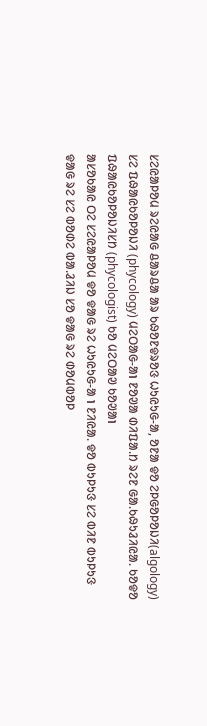ᱥᱮᱭᱟᱞᱚᱢ ᱨᱮᱭᱟᱜ ᱪᱟᱨᱪᱟ ᱟᱨ ᱠᱷᱚᱱᱫᱨᱚᱝ ᱦᱩᱭᱩᱜ-ᱟ, ᱚᱱᱟ ᱫᱚ ᱮᱞᱜᱚᱞᱚᱡᱤ(algology) ᱥᱮ ᱯᱷᱟᱭᱠᱚᱞᱚᱡᱤ (phycology) ᱢᱮᱛᱟᱜ-ᱟ৷ ᱱᱚᱣᱟ ᱰᱤᱯᱟ.ᱴ ᱨᱮᱱ ᱜᱟ.ᱠᱷᱩᱲᱤᱭᱟ. ᱠᱚᱫᱚ ᱯᱷᱟᱭᱠᱚᱞᱚᱡᱤᱥᱴ (phycologist) ᱠᱚ ᱢᱮᱛᱟᱣ ᱠᱚᱣᱟ৷
ᱟᱥᱚᱠᱟᱭ ᱛᱮ ᱥᱮᱭᱟᱞᱚᱢ ᱫᱚ ᱫᱟᱜ ᱨᱮ ᱦᱩᱭᱩᱜ-ᱟ ৷ ᱱᱤᱭᱟ. ᱫᱚ ᱵᱩᱞᱩᱝ ᱥᱮ ᱵᱤᱱ ᱵᱩᱞᱩᱝ ᱫᱟᱜ ᱨᱮ ᱥᱮ ᱵᱚᱰᱮ ᱵᱟ.ᱲᱤᱡ ᱥᱚ ᱫᱟᱜ ᱨᱮ ᱰᱚᱢᱵᱚᱞ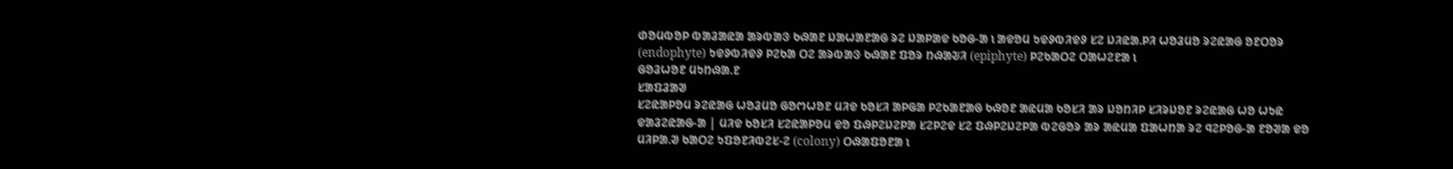ᱰᱚᱢᱵᱚᱞ ᱵᱟᱲᱟᱭᱟ ᱟᱨᱵᱟᱝ ᱠᱷᱟᱱ ᱡᱟᱦᱟᱱᱟᱜ ᱨᱮ ᱡᱟᱞᱟᱫ ᱠᱚᱜ-ᱟ ৷ ᱟᱫᱚᱢ ᱩᱫᱽᱵᱤᱫᱽ ᱥᱮ ᱡᱤᱭᱟ.ᱞᱤ ᱦᱚᱲᱢᱚ ᱨᱮᱭᱟᱜ ᱚᱱᱛᱚᱨ (endophyte) ᱩᱫᱽᱵᱤᱫᱽ ᱞᱮᱠᱟ ᱛᱮ ᱟᱨᱵᱟᱝ ᱠᱷᱟᱱ ᱯᱚᱨ ᱴᱷᱟᱶᱤ (epiphyte) ᱞᱮᱠᱟᱛᱮ ᱛᱟᱦᱮᱱᱟ ৷
ᱜᱚᱲᱦᱚᱱ ᱢᱩᱴᱷᱟ.ᱱ
ᱥᱟᱯᱲᱟᱣ
ᱥᱮᱭᱟᱞᱚᱢ ᱨᱮᱭᱟᱜ ᱦᱚᱲᱢᱚ ᱜᱚᱬᱦᱚᱱ ᱢᱤᱫ ᱠᱚᱥᱤ ᱟᱞᱜᱟ ᱞᱮᱠᱟᱱᱟᱜ ᱠᱷᱚᱱ ᱟᱭᱢᱟ ᱠᱚᱥᱤ ᱟᱨ ᱡᱚᱴᱤᱞ ᱥᱤᱨᱡᱚᱱ ᱨᱮᱭᱟᱜ ᱦᱚ ᱦᱩᱭ ᱫᱟᱲᱮᱭᱟᱜ-ᱟ | ᱢᱤᱫ ᱠᱚᱥᱤ ᱥᱮᱭᱟᱞᱚᱢ ᱫᱚ ᱯᱷᱞᱮᱡᱮᱞᱟ ᱥᱮᱞᱮᱫ ᱥᱮ ᱯᱷᱞᱮᱡᱮᱞᱟ ᱵᱮᱜᱚᱨ ᱟᱨ ᱟᱭᱢᱟ ᱯᱟᱦᱴᱟ ᱨᱮ ᱧᱮᱞᱚᱜ-ᱟ ᱱᱚᱣᱟ ᱫᱚ ᱢᱤᱞᱟ.ᱣ ᱠᱟᱛᱮ ᱩᱯᱚᱱᱤᱵᱮᱥ-ᱮ (colony) ᱛᱷᱟᱯᱚᱱᱟ ৷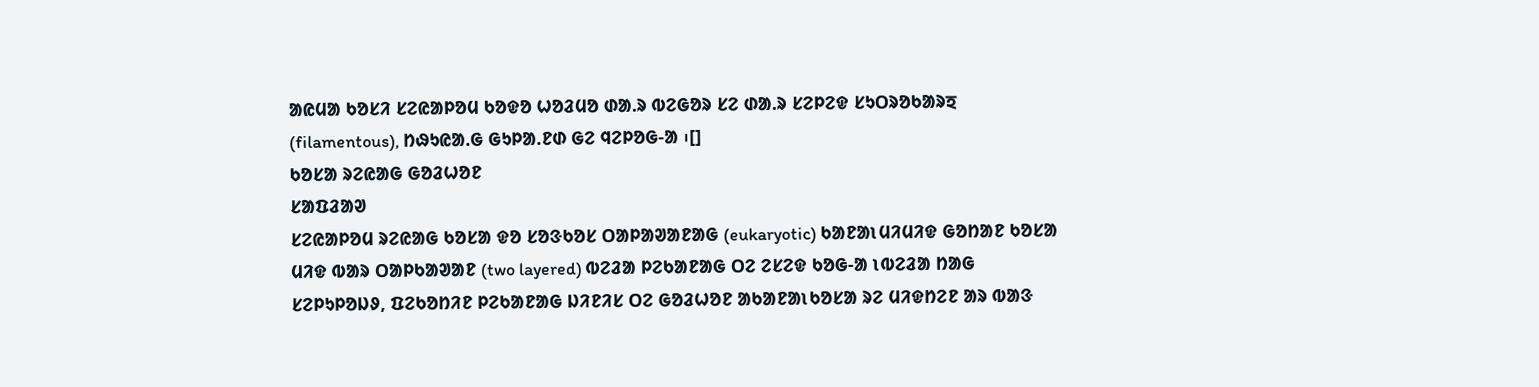ᱟᱭᱢᱟ ᱠᱚᱥᱤ ᱥᱮᱭᱟᱞᱚᱢ ᱠᱚᱫᱚ ᱦᱚᱲᱢᱚ ᱰᱟ.ᱨ ᱵᱮᱜᱚᱨ ᱥᱮ ᱰᱟ.ᱨ ᱥᱮᱞᱮᱫ ᱥᱩᱛᱨᱚᱠᱟᱨহ (filamentous), ᱴᱷᱩᱭᱟ.ᱜ ᱜᱩᱞᱟ.ᱱᱰ ᱜᱮ ᱧᱮᱞᱚᱜ-ᱟ ᱾[]
ᱠᱚᱥᱟ ᱨᱮᱭᱟᱜ ᱜᱚᱲᱦᱚᱱ
ᱥᱟᱯᱲᱟᱣ
ᱥᱮᱭᱟᱞᱚᱢ ᱨᱮᱭᱟᱜ ᱠᱚᱥᱟ ᱫᱚ ᱥᱚᱝᱠᱚᱥ ᱛᱟᱞᱟᱣᱟᱱᱟᱜ (eukaryotic) ᱠᱟᱱᱟ৷ ᱢᱤᱢᱤᱫ ᱜᱚᱴᱟᱱ ᱠᱚᱥᱟ ᱢᱤᱫ ᱵᱟᱨ ᱛᱟᱞᱠᱟᱣᱟᱱ (two layered) ᱵᱮᱲᱟ ᱞᱮᱠᱟᱱᱟᱜ ᱛᱮ ᱮᱥᱮᱫ ᱠᱚᱜ-ᱟ ৷ ᱵᱮᱲᱟ ᱴᱟᱜ ᱥᱮᱞᱩᱞᱚᱡᱽ, ᱯᱮᱠᱚᱴᱤᱱ ᱞᱮᱠᱟᱱᱟᱜ ᱡᱤᱱᱤᱥ ᱛᱮ ᱜᱚᱲᱦᱚᱱ ᱟᱠᱟᱱᱟ৷ ᱠᱚᱥᱟ ᱨᱮ ᱢᱤᱫᱴᱮᱱ ᱟᱨ ᱵᱟᱝ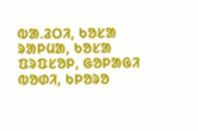ᱵᱟ.ᱲᱛᱤ, ᱠᱚᱥᱟ ᱨᱟᱞᱢᱟ, ᱠᱚᱥᱟ ᱯᱨᱯᱥᱚᱞ, ᱜᱚᱞᱟᱜᱤ ᱵᱚᱰᱤ, ᱠᱞᱚᱨᱚ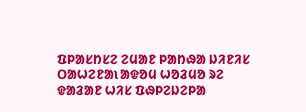ᱯᱞᱟᱥᱴᱥᱮ ᱮᱢᱟᱱ ᱞᱟᱴᱷᱟ ᱡᱤᱱᱤᱥ ᱛᱟᱦᱮᱱᱟ৷ ᱟᱫᱚᱢ ᱦᱚᱲᱢᱚ ᱨᱮ ᱫᱟᱲᱟᱱ ᱦᱤᱥ ᱯᱷᱞᱮᱡᱮᱞᱟ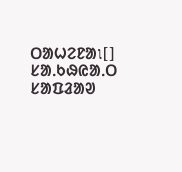ᱛᱟᱦᱮᱱᱟ৷[]
ᱥᱟᱹᱠᱷᱭᱟᱹᱛ
ᱥᱟᱯᱲᱟᱣ